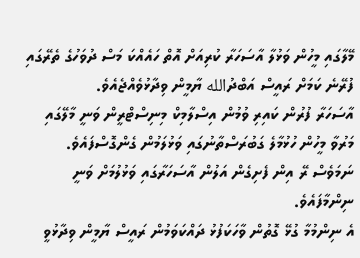މޭލާގައި މީހުން ވަޅުލާ އާސަހަރާ ކުރިއަށް އޮތް ހައެއްކަ މަސް ދުވަހުގެ ތެރޭގައި ފުރޭނެ ކަމަށް ރައީސް އަބްދުالله ޔާމީން ވިދާޅުވެއްޖެއެވެ.
އާސަހަރާ ފުރުން ކައިރި ވުމުން އިސްލާމިކް މިނިސްޓްރީން ވަނީ މާލޭގައި މަރުވާ މީހުން ހުޅުމާލެ ގަބުރަސްތާނުގައި ވަޅުލަމުން ގެންގޮސްފައެވެ. ނަމަވެސް ރޭ އިން ފެށިގެން އަލުން އާސަހަރާގައި ވަޅުލުމަށް ވަނީ ނިންމާފައެވެ.
އެ ނިންމުމާ ގުޅޭ ގޮތުން ވާހަކަފުޅު ދައްކަވަމުން ރައީސް ޔާމީން ވިދާޅުވީ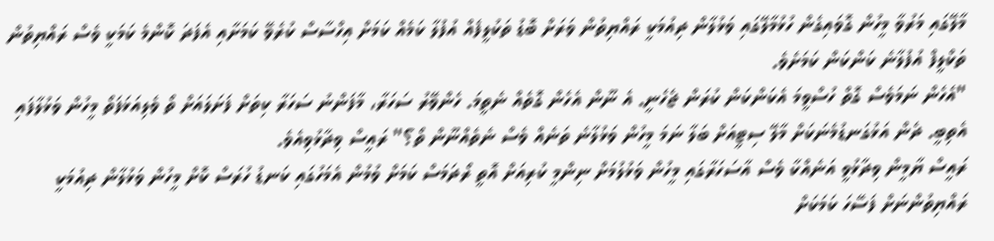މާލޭގައި މަރުވާ މީހުން ގޮވައިގެން ހުޅުމާލޭގައި ވަޅުލާން ދިއުމަކީ ރައްޔިތުން ވަރަށް ބޮޑު ތަކުލީފެއް އުފުލާ ކަމެއް ކަމަށް އިހްސާސް ކުރެވޭ ކަމަށާއި އެފަދަ ކޮންމެ ކަމަކީ ވެސް ރައްޔިތުން ތަކްލީފް އުފުލާނެ ކަންކަން ކަމަށެވެ.
"އެހެން ނަމަވެސް ގޮތް ހުސްވީމަ އެކަންކަން ކުރަން ޖެހެނީ. އެ ނޫން އެހެން ގޮތެއް ނެތީމަ. ހެންވޭރު ސަހަރާ، މާފަންނު ސަހަރާ ކިތަށް ފަށަލައަށް ތޯ ވެލިއަޅަފަތޯ މީހުން ވަޅުލާފައި އެތިބީ. ދެން އަޅުގަނޑުމެނަކަށް މާލޭ ސިޓީއަށް ބަލާ ނަމަ މީހުން ވަޅުލާނެ ތަނެއް ވެސް ނެތެއްނޫން ތޯ؟" ރައީސް ވިދާޅުވިއެވެ.
ރައީސް ޔާމީން ވިދާޅުވީ އަނެއްކާ ވެސް އާސަހަރާގައި މީހުން ވަޅުލުމަށް ނިންމީ ކުރިއަށް އޮތީ ރޯދަމަސް ކަމަށް ވުމުން އެމަހުގައި ކަނޑު ހުރަސް ކޮށް މީހުން ވަޅުލާން ދިއުމަކީ ރައްޔިތުންނަށް ފަސޭހަ ކަމަކަށް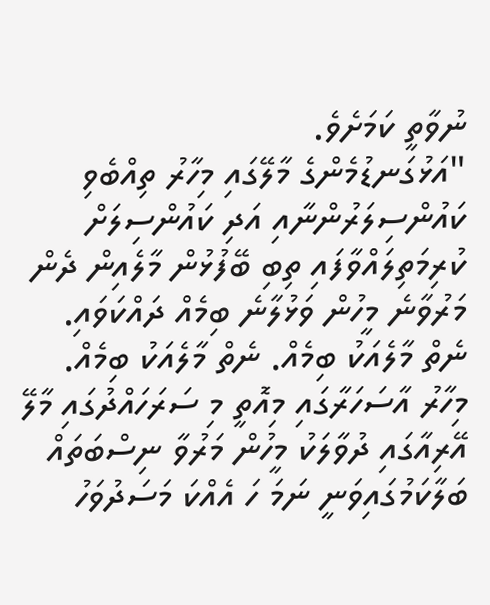ނުވާތީ ކަމަށެވެ.
"އަޅުގަނޑުމެންގެ މާލޭގައި މިހާރު ތިއްބެވި ކައުންސިލަރުންނާއި އަދި ކައުންސިލަށް ކުރިމަތިލައްވާފައި ތިބި ބޭފުޅުން މާލެއިން ދެން މަރުވާނެ މީހުން ވަޅުލާނެ ބިމެއް ދައްކަވައި. ނެތް މާލެއަކު ބިމެއް. ނެތް މާލެއަކު ބިމެއް. މިހާރު އާސަހަރާގައި މިއޮތީ މި ސަރަހައްދުގައި މާލޭ އޭރިއާގައި ދުވާލަކު މީހުން މަރުވާ ނިސްބަތައް ބަލާކަމުގައިވަނީ ނަމަ ހަ އެއްކަ މަސަދުވަހު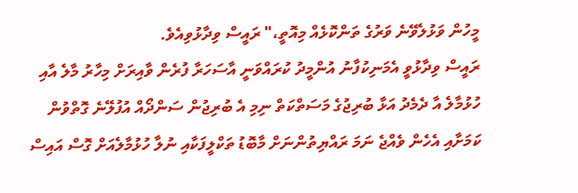މީހުން ވަޅުލެވޭނެ ވަރުގެ ތަންކޮޅެއް މިއޮތީ،" ރައީސް ވިދާޅުވިއެވެ.
ރައީސް ވިދާޅުވީ އެމަނިކުފާނު އުންމީދު ކުރައްވަނީ އާސަހަރާ ފުރެން ވާއިރަށް މިހާރު މާލެ އާއި ހުޅުމާލެ އާ ދެމެދު އަޅާ ބުރިޖުގެ މަސަތްކަތް ނިމި އެ ބުރިޖުން ސަންދޯއް އުފުލޭނެ ގޮތްވުން ކަމަށާއި އެހެން ވެއްޖެ ނަމަ ރައްޔިތުންނަށް މާބޮޑު ތަކްލީފަކާއި ނުލާ ހުޅުމާލެއަށް ގޮސް އައިސް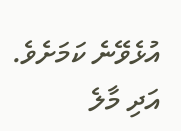އުޅެވޭނެ ކަމަށެވެ. އަދި މާލެ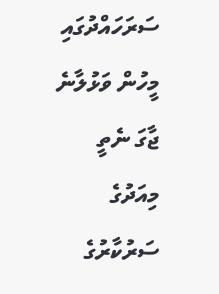ސަރަހައްދުގައި މީހުން ވަޅުލާނެ ޖާގަ ނެތީ މިއަދުގެ ސަރުކާރުގެ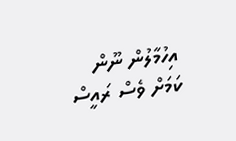އިހުމާލުން ނޫން ކަމަށް ވެސް ރައީސް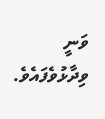ވަނީ ވިދާޅުވެފައެވެ.